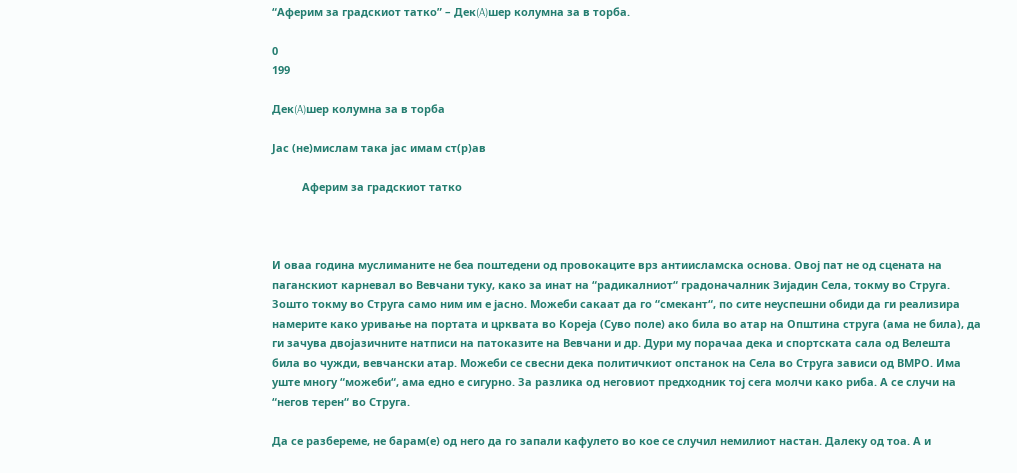“Аферим за градскиот татко” – Дек(A)шер колумна за в торба.

0
199

Дек(A)шер колумна за в торба

Јас (не)мислам така јас имам ст(р)ав

          Аферим за градскиот татко



И оваа година муслиманите не беа поштедени од провокаците врз антиисламска основа. Овој пат не од сцената на пaганскиот карневал во Вевчани туку, како за инат на “радикалниот“ градоначалник Зијадин Села, токму во Струга. Зошто токму во Струга само ним им е јасно. Можеби сакаат да го “смекант“, по сите неуспешни обиди да ги реализира намерите како уривање на портата и црквата во Кореја (Суво поле) ако била во атар на Општина струга (ама не била), да ги зачува двојазичните натписи на патоказите на Вевчани и др. Дури му порачаа дека и спортската сала од Велешта била во чужди, вевчански атар. Можеби се свесни дека политичкиот опстанок на Села во Струга зависи од ВМРО. Има уште многу “можеби“, ама едно е сигурно. За разлика од неговиот предходник тој сега молчи како риба. А се случи на “негов терен“ во Струга.

Да се разбереме, не барам(е) од него да го запали кафулето во кое се случил немилиот настан. Далеку од тоа. А и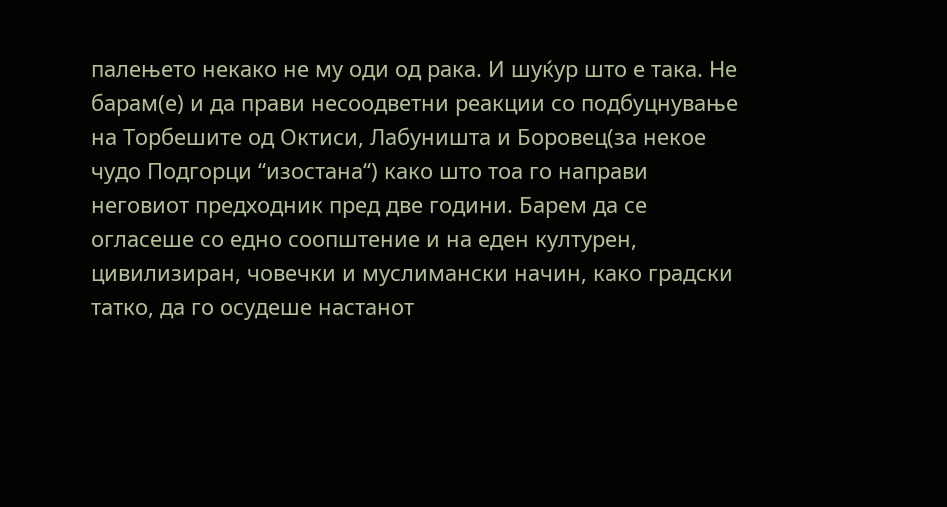палењето некако не му оди од рака. И шуќур што е така. Не барам(е) и да прави несоодветни реакции со подбуцнување на Торбешите од Октиси, Лабуништа и Боровец(за некое чудо Подгорци “изостана“) како што тоа го направи неговиот предходник пред две години. Барем да се огласеше со едно соопштение и на еден културен, цивилизиран, човечки и муслимански начин, како градски татко, да го осудеше настанот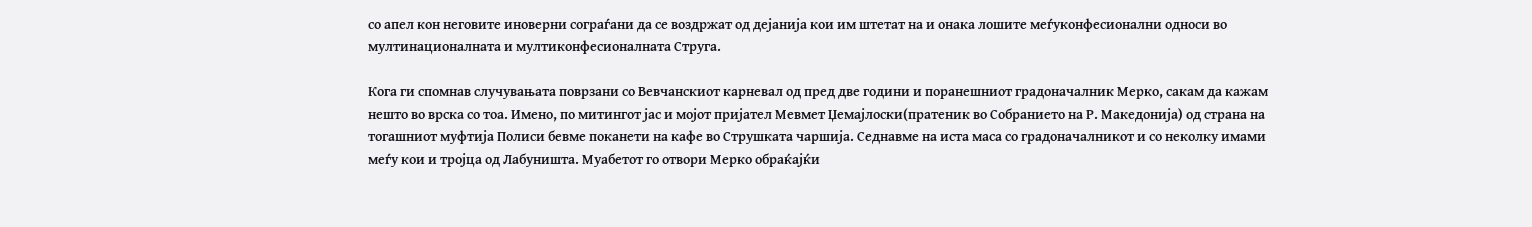со апел кон неговите иноверни сограѓани да се воздржат од дејанија кои им штетат на и онака лошите меѓуконфесионални односи во мултинационалната и мултиконфесионалната Струга.

Кога ги спомнав случувањата поврзани со Вевчанскиот карневал од пред две години и поранешниот градоначалник Мерко, сакам да кажам нешто во врска со тоа. Имено, по митингот јас и мојот пријател Мевмет Џемајлоски(пратеник во Собранието на Р. Македонија) од страна на тогашниот муфтија Полиси бевме поканети на кафе во Струшката чаршија. Седнавме на иста маса со градоначалникот и со неколку имами меѓу кои и тројца од Лабуништа. Муабетот го отвори Мерко обраќајќи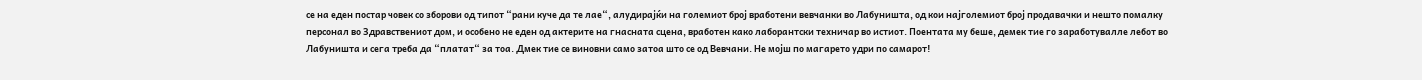се на еден постар човек со зборови од типот “рани куче да те лае“, алудирајќи на големиот број вработени вевчанки во Лабуништа, од кои најголемиот број продавачки и нешто помалку персонал во Здравствениот дом, и особено не еден од актерите на гнасната сцена, вработен како лаборантски техничар во истиот. Поентата му беше, демек тие го заработувалле лебот во Лабуништа и сега треба да “платат“ за тоа. Дмек тие се виновни само затоа што се од Вевчани. Не мојш по магарето удри по самарот!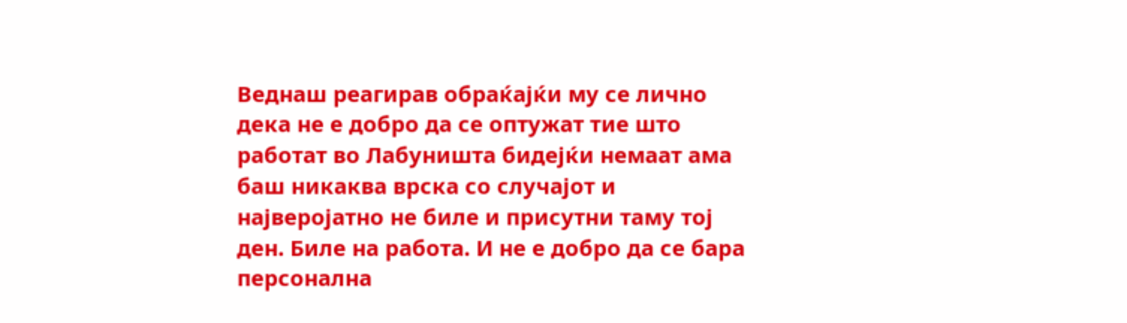Веднаш реагирав обраќајќи му се лично дека не е добро да се оптужат тие што работат во Лабуништа бидејќи немаат ама баш никаква врска со случајот и најверојатно не биле и присутни таму тој ден. Биле на работа. И не е добро да се бара персонална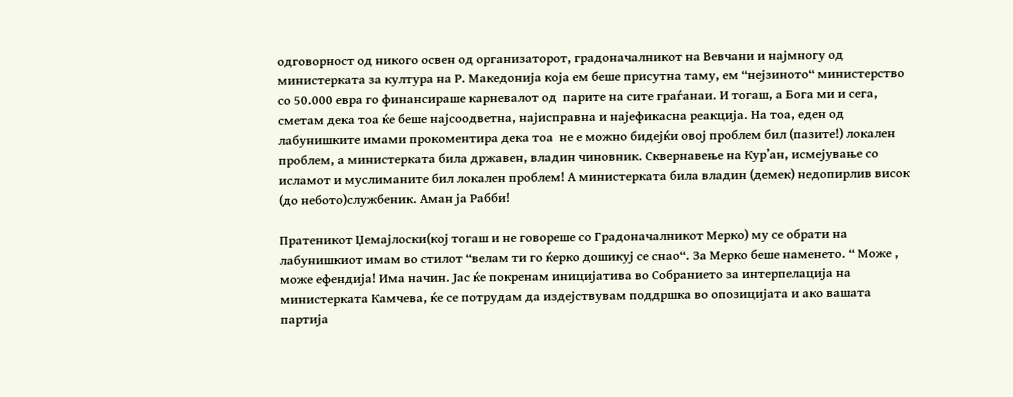одговорност од никого освен од организаторот, градоначалникот на Вевчани и најмногу од министерката за култура на Р. Македонија која ем беше присутна таму, ем “нејзиното“ министерство со 50.000 евра го финансираше карневалот од  парите на сите граѓанаи. И тогаш, а Бога ми и сега, сметам дека тоа ќе беше најсоодветна, најисправна и најефикасна реакција. На тоа, еден од лабунишките имами прокоментира дека тоа  не е можно бидејќи овој проблем бил (пазите!) локален проблем, а министерката била државен, владин чиновник. Сквернавење на Кур’ан, исмејување со исламот и муслиманите бил локален проблем! А министерката била владин (демек) недопирлив висок (до небото)службеник. Аман ја Рабби!

Пратеникот Џемајлоски(кој тогаш и не говореше со Градоначалникот Мерко) му се обрати на лабунишкиот имам во стилот “велам ти го ќерко дошикуј се снао“. За Мерко беше наменето. “ Може , може ефендија! Има начин. Јас ќе покренам иницијатива во Собранието за интерпелација на министерката Камчева, ќе се потрудам да издејствувам поддршка во опозицијата и ако вашата партија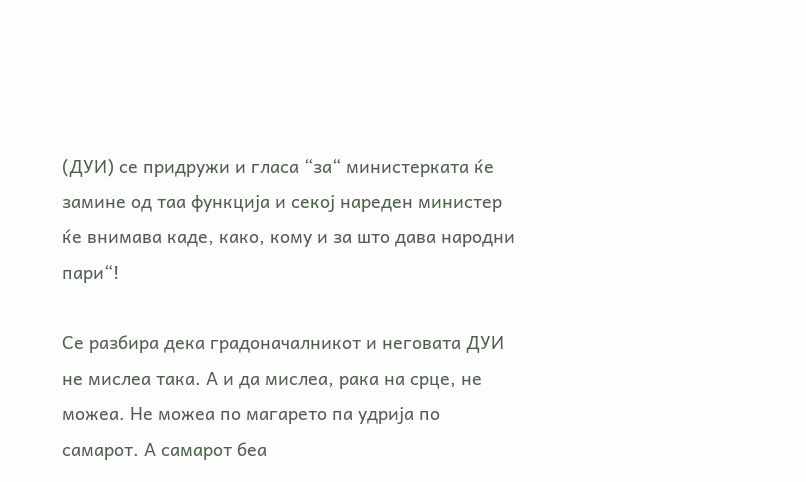(ДУИ) се придружи и гласа “за“ министерката ќе замине од таа функција и секој нареден министер ќе внимава каде, како, кому и за што дава народни пари“!

Се разбира дека градоначалникот и неговата ДУИ не мислеа така. А и да мислеа, рака на срце, не можеа. Не можеа по магарето па удрија по самарот. А самарот беа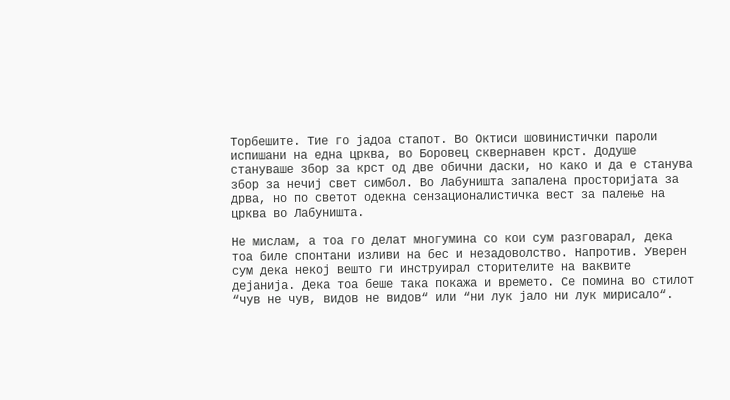Торбешите. Тие го јадоа стапот. Во Октиси шовинистички пароли испишани на една црква, во Боровец сквернавен крст. Додуше стануваше збор за крст од две обични даски, но како и да е станува збор за нечиј свет симбол. Во Лабуништа запалена просторијата за дрва, но по светот одекна сензационалистичка вест за палење на црква во Лабуништа.

Не мислам, а тоа го делат многумина со кои сум разговарал, дека тоа биле спонтани изливи на бес и незадоволство. Напротив. Уверен сум дека некој вешто ги инструирал сторителите на ваквите дејанија. Дека тоа беше така покажа и времето. Се помина во стилот “чув не чув, видов не видов“ или “ни лук јало ни лук мирисало“.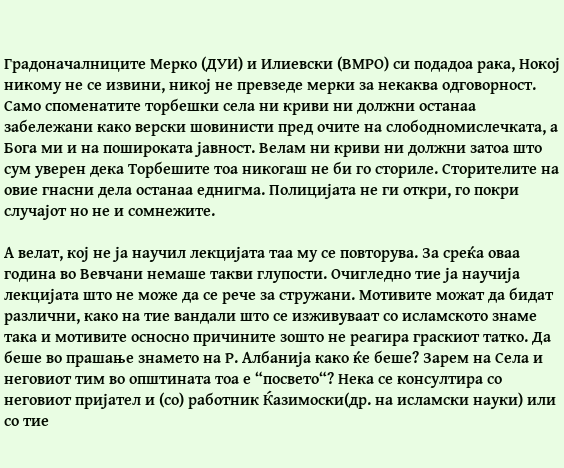Градоначалниците Мерко (ДУИ) и Илиевски (ВМРО) си подадоа рака, Нокој никому не се извини, никој не превзеде мерки за некаква одговорност. Само споменатите торбешки села ни криви ни должни останаа забележани како верски шовинисти пред очите на слободномислечката, а Бога ми и на пошироката јавност. Велам ни криви ни должни затоа што сум уверен дека Торбешите тоа никогаш не би го сториле. Сторителите на овие гнасни дела останаа еднигма. Полицијата не ги откри, го покри случајот но не и сомнежите.

А велат, кој не ја научил лекцијата таа му се повторува. За среќа оваа година во Вевчани немаше такви глупости. Очигледно тие ја научија лекцијата што не може да се рече за стружани. Мотивите можат да бидат различни, како на тие вандали што се изживуваат со исламското знаме така и мотивите осносно причините зошто не реагира граскиот татко. Да беше во прашање знамето на Р. Албанија како ќе беше? Зарем на Села и неговиот тим во општината тоа е “посвето“? Нека се консултира со неговиот пријател и (со) работник Ќазимоски(др. на исламски науки) или со тие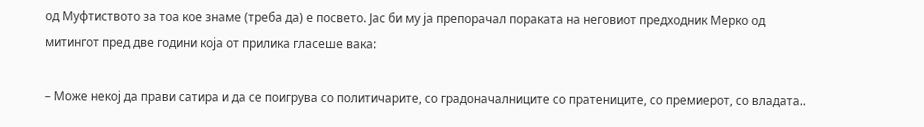од Муфтиството за тоа кое знаме (треба да) е посвето. Јас би му ја препорачал пораката на неговиот предходник Мерко од митингот пред две години која от прилика гласеше вака:

– Може некој да прави сатира и да се поигрува со политичарите, со градоначалниците со пратениците, со премиерот, со владата..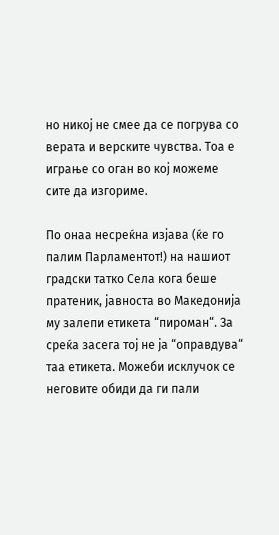но никој не смее да се погрува со верата и верските чувства. Тоа е играње со оган во кој можеме сите да изгориме.

По онаа несреќна изјава (ќе го палим Парламентот!) на нашиот градски татко Села кога беше пратеник, јавноста во Македонија му залепи етикета “пироман“. За среќа засега тој не ја “оправдува“ таа етикета. Можеби исклучок се неговите обиди да ги пали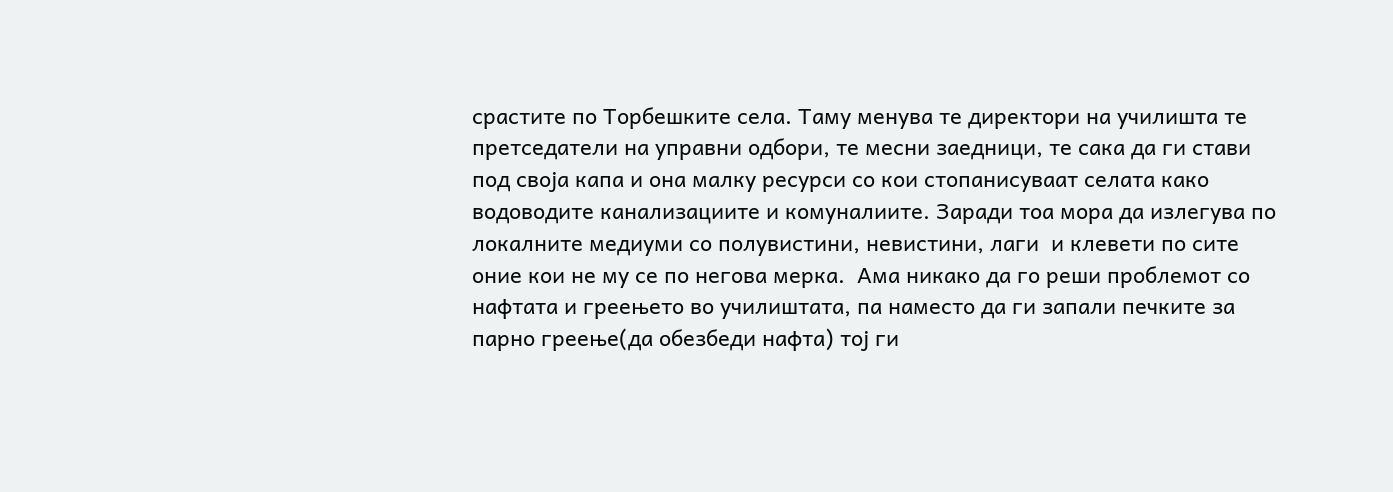срастите по Торбешките села. Таму менува те директори на училишта те претседатели на управни одбори, те месни заедници, те сака да ги стави под своја капа и она малку ресурси со кои стопанисуваат селата како водоводите канализациите и комуналиите. Заради тоа мора да излегува по локалните медиуми со полувистини, невистини, лаги  и клевети по сите оние кои не му се по негова мерка.  Ама никако да го реши проблемот со нафтата и греењето во училиштата, па наместо да ги запали печките за парно греење(да обезбеди нафта) тој ги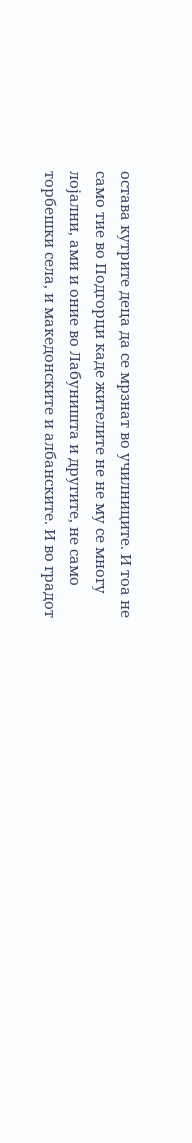остава кутрите деца да се мрзнат во училниците. И тоа не само тие во Подгорци каде жителите не не му се многу лојални, ами и оние во Лабуништа и другите, не само торбешки села, и македонските и албанските. И во градот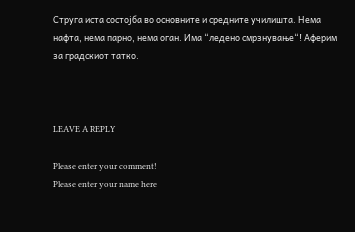Струга иста состојба во основните и средните училишта. Нема нафта, нема парно, нема оган. Има “ледено смрзнување“! Аферим за градскиот татко.



LEAVE A REPLY

Please enter your comment!
Please enter your name here